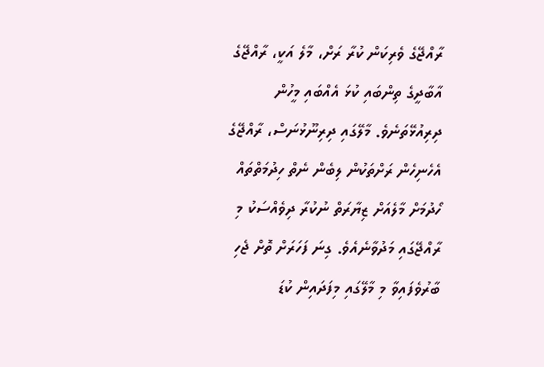ރާއްޖޭގެ ވެރިކަން ކުރާ ރަށް، މާލެ އަކީ، ރާއްޖޭގެ އާބާދީގެ ތިންބައި ކުޅަ އެއްބައި މީހުން ދިރިއުޅޭތަނެވެ. މާލޭގައި ދިރިނޫޅުނަސް، ރާއްޖޭގެ އެހެނިހެން ރަށްތަކުން ލިބެން ނެތް ހިދުމަތްތައް ހޯދުމަށް މާލެއަށް ޒިޔާރަތް ނުކުރާ ދިވެއްސަކު މި ރާއްޖޭގައި މަދުވާނެއެވެ. ގިނަ ފަހަރަށް ތޮށް ޖެހި ބާރުވެފައިވާ މި މާލޭގައި މިފަދައިން ކުޑަ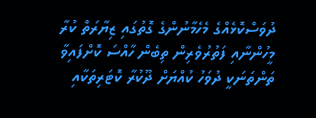ދުވަސްކޮޅެއްގެ މެހެމާނުންގެ ގޮތުގައި ޒިޔާރަތް ކުރާ މީހުންނާއި ފަތުރުވެރިން ތިބެން ހާއްސަ ކޮށްފައިވާ ތަންތަނަކީ ދުވަހު ކުއްޔަށް ދޫކުރާ ކޮޓަރިތަކާއި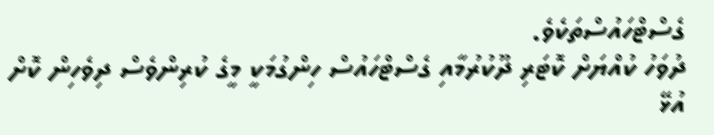ގެސްޓްހައުސްތަކެވެ.
ދުވަހު ކުއްޔަށް ކޮޓަރި ދޫކުރުމާއި ގެސްޓްހައުސް ހިންގުމަކީ މީގެ ކުރިންވެސް ދިވެހިން ކޮށް އުޅޭ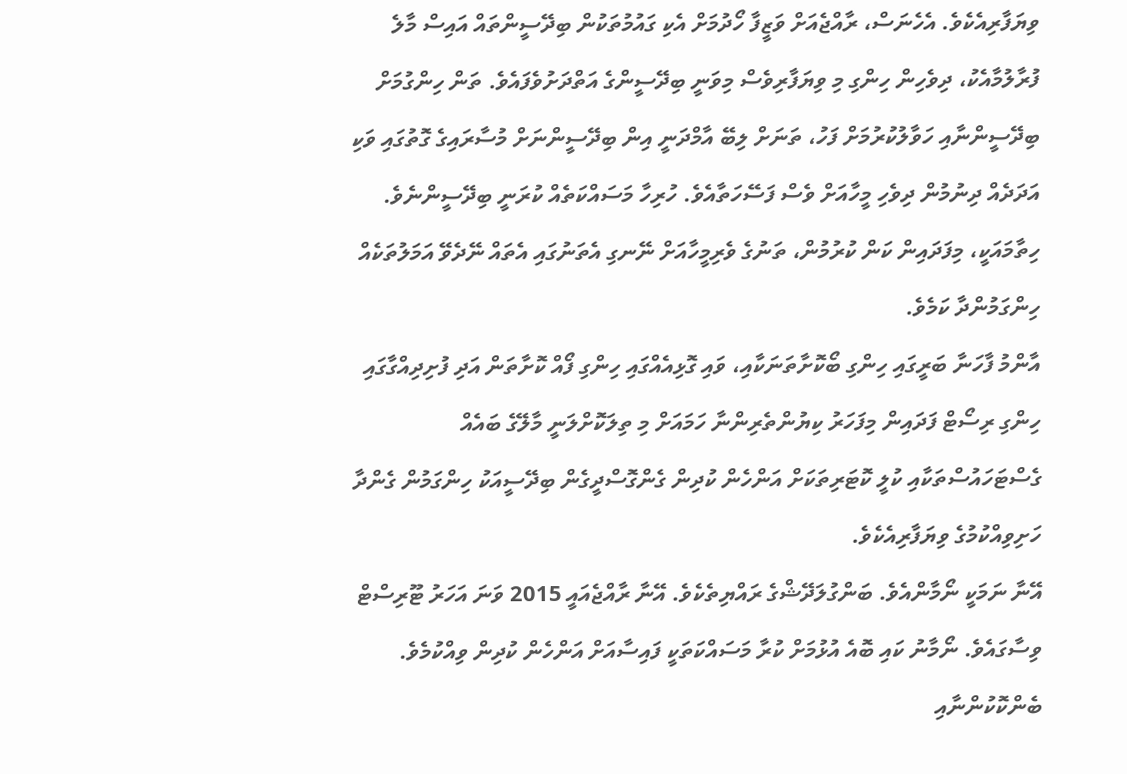ވިޔަފާރިއެކެވެ. އެހެނަސް، ރާއްޖެއަށް ވަޒީފާ ހޯދުމަށް އެކި ގައުމުތަކުން ބިދޭސީންތައް އައިސް މާލެ ފުރާލުމާއެކު، ދިވެހިން ހިންގި މި ވިޔަފާރިވެސް މިވަނީ ބިދޭސީންގެ އަތްދަށުވެފައެވެ. ތަން ހިންގުމަށް ބިދޭސީންނާއި ހަވާލުކުރުމަށް ފަހު، ތަނަށް ލިބޭ އާމްދަނީ އިން ބިދޭސީންނަށް މުސާރައިގެ ގޮތުގައި ވަކި އަދަދެއް ދިނުމުން ދިވެހި މީހާއަށް ވެސް ފަސޭހަތާއެވެ. ހުރިހާ މަސައްކަތެއް ކުރަނީ ބިދޭސީންނެވެ. ހިތާމައަކީ، މިފަދައިން ކަން ކުރުމުން، ތަނުގެ ވެރިމީހާއަށް ނޭނގި އެތަނުގައި އެތައް ނޭދެވޭ އަމަލުތަކެއް ހިންގަމުންދާ ކަމެވެ.
އާންމު ފާހަނާ ބަރީގައި ހިންގި ބޯކޮށާތަނަކާއި، ވައި ގޮޅިއެއްގައި ހިންގި ފޯއް ކޮށާތަން އަދި ފުށިދިއްގާގައި ހިންގި ރިސޯޓް ފަދައިން މިފަހަރު ކިޔުންތެރިންނާ ހަމައަށް މި ތިލަކޮށްލަނީ މާލޭގެ ބައެއް ގެސްޓަހައުސްތަކާއި ކުލީ ކޮޓަރިތަކަށް އަންހެން ކުދިން ގެންގޮސްދީގެން ބިދޭސީއަކު ހިންގަމުން ގެންދާ ހަށިވިއްކުމުގެ ވިޔަފާރިއެކެވެ.
އޭނާ ނަމަކީ ނޯމާންއެވެ. ބަންގުލަދޭޝްގެ ރައްޔިތެކެވެ. އޭނާ ރާއްޖެއައީ 2015 ވަނަ އަހަރު ޓޫރިސްޓް ވިސާގައެވެ. ނޯމާނު ކައި ބޮއެ އުޅުމަށް ކުރާ މަސައްކަތަކީ ފައިސާއަށް އަންހެން ކުދިން ވިއްކުމެވެ. ބެންކޮކުންނާއި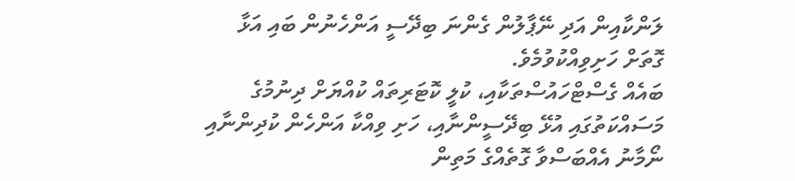ލަންކާއިން އަދި ނޭޕާލުން ގެންނަ ބިދޭސީ އަންހެނުން ބައި އަޅާ ގޮތަށް ހަށިވިއްކުވުމެވެ.
ބައެއް ގެސްޓްހައުސްތަކާއި، ކުލީ ކޮޓަރިތައް ކުއްޔަށް ދިނުމުގެ މަސައްކަތުގައި އުޅޭ ބިދޭސީންނާއި، ހަށި ވިއްކާ އަންހެން ކުދިންނާއި ނޯމާނު އެއްބަސްވާ ގޮތެއްގެ މަތިން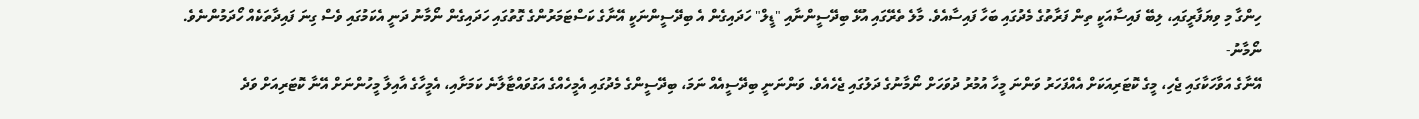ހިންގާ މި ވިޔަފާރީގައި، ލިބޭ ފައިސާއަކީ ތިން ފަރާތުގެ މެދުގައި ބަހާ ފައިސާއެވެ. މާލެ ތެރޭގައި އުޅޭ ބިދޭސީންނާއި "ޑީލް" ހަދައިގެން އެ ބިދޭސީންނަކީ އޭނާގެ ކަސްޓަމަރުންގެ ގޮތުގައި ހަދައިގެން ނޯމާނު ދަނީ އެކަމުގައި ވެސް ގިނަ ފައިދާތަކެއް ހޯދަމުންނެވެ.
ނޯމާނު-
އޭނާގެ އަވާހަކާގައި ޖެހި، މީގެ ކޮޓަރިއަކަށް އެއްފަހަރު ވަންނަ މީހާ އުމުރު ދުވަހަށް ނޯމާނުގެ ދަލުގައި ޖެހެއެވެ. ވަންނަނީ ބިދޭސީއެއް ނަމަ، ބިދޭސީންގެ މެދުގައި އެމީހެއްގެ އަގުވައްޓާލާނެ ކަމަށާއި، އެމީހާގެ އާއިލާ މީހުންނަށް އޭނާ ކޮޓަރިއަށް ވަދެ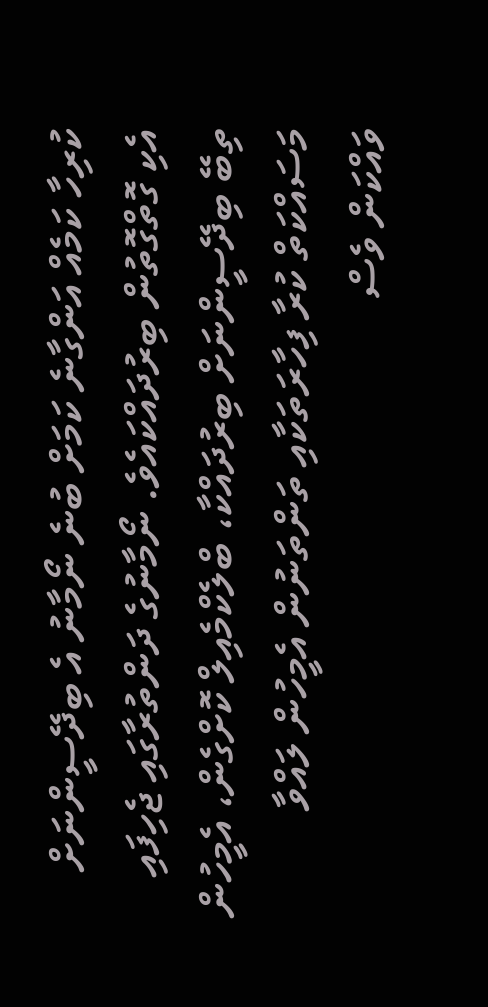ކުރިހާ ކަމެއް އަންގާނެ ކަމަށް ބުނެ ނޯމާނު އެ ބިދޭސީންނަށް އެކި ގޮތްގޮތުން ބިރުދައްކައެވެ. ނޯމާނުގެ ދަންތުރާގައި ޖެހިފައި ތިބޭ ބިދޭސީންނަށް ބިރުދައްކާ، ބްލެކްމެއިލް ކޮށްގެން، އެމީހުން މަސައްކަތް ކުރާ ފިހާރަތަކާއި ތަންތަނުން އެމީހުން ލައްވާ ވައްކަން ވެސް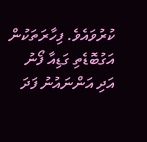ކުރުވައެވެ. ފިހާރަތަކުން އަގުބޮޑެތި ގަޑިއާ ފޯނު އަދި އަންނައުނު ފަދަ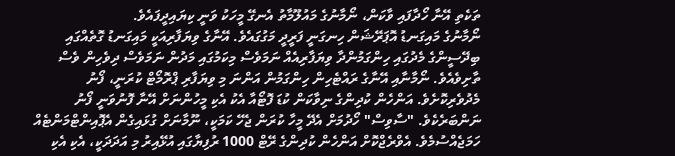ތަކެތި އޭނާ ހޯދާފައި ވާކަން، ނޯމާނުގެ މައުލޫމާތު އެނގޭ މީހަކު ވަނީ ކިޔައިދީފައެވެ.
ނޯމާނުގެ މައިގަނޑު އޮޕަރޭޝަން ހިނގަނީ ފަރީދީ މަގުގައެވެ. އޭނާގެ ވިޔަފާރިއަކީ މައިގަނޑު ގޮތެއްގައި ބިދޭސީންގެ މެދުގައި ހިންގަމުންދާ ވިޔަފާރިއެއް ނަމަވެސް މިކަމުގައި މަދުން ނަމަވެސް ދިވެހިން ވެސް ތާށިވެއެވެ. ނޯމާނާއި އޭނާގެ ރައްޓެހިން ހިންގަމުން އަންނަ މި ވިޔަފާރި ޕްރޮމޯޓް ކުރަނީ، ފޯނު މެދުވެރިކޮށެވެ. އަންހެން ކުދިންގެ ނިވާކަން ކުޑަ ފޮޓޯއާ އެކު އެކި މީހުންނަށް އޭނާ ފޮނުވަނީ ފޯނު ނަންބަރެކެވެ. "ސާވިސް" ހޯދުމަށް އެދޭ މީހާ ކުރަން ޖެހޭ ކަމަކީ، ނޫމާނަށް ގުޅައިގެން އެޕޮއިންޓްމަންޓެއް ހަމަޖެއްސުމެވެ. އެވްރެޖްކޮށް އަންހެން ކުދިންގެ ރޭޓް 1000 ރުފިޔާގައި އުޅޭއިރު މި އަދަދަކީ، އެކި އެކި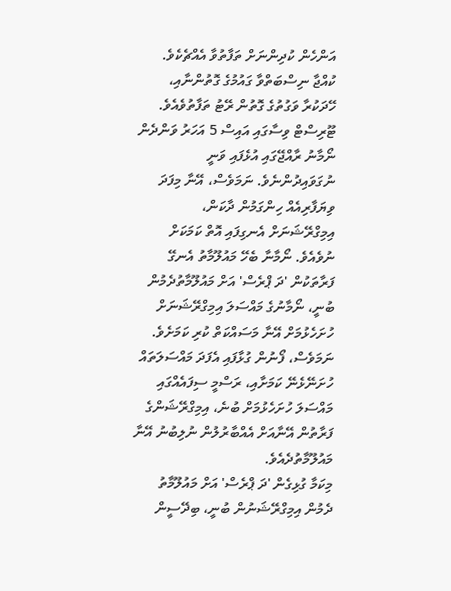އަންހެން ކުދިންނަށް ތަފާތުވާ އެއްޗެކެވެ. ކުއްޖާ ނިސްބަތްވާ ގައުމުގެ ގޮތުންނާއި، ހޭދަކުރާ ވަގުތުގެ ގޮތުން ރޭޓު ތަފާތުވެއެވެ.
ޓޫރިސްޓް ވިސާގައި އައިސް 5 އަހަރު ވަންދެން ނޯމާނު ރާއްޖޭގައި އުޅެފައި ވަނީ ނުގަވައިދުންނެވެ. ނަމަވެސް، އޭނާ މިފަދަ ވިޔަފާރިއެއް ހިންގަމުން ދާކަން، އިމިގްރޭޝަނަށް އެނގިފައި އޮތް ކަމަކަށް ނުވެއެވެ. ނޯމާނާ ބެހޭ މައުލޫމާތު އެނގޭ ފަރާތަކުން 'ދަ ޕްރެސް' އަށް މައުލޫމާތުދެމުން ބުނީ، ނޯމާނުގެ މައްސަލަ އިމިގްރޭޝަނަށް ހުށަހެޅުމަށް އޭނާ މަސައްކަތް ކުރި ކަމަށެވެ. ނަމަވެސް، ފޯނުން ގުޅާފައި އެފަދަ މައްސަލަތައް ހުށަނޭޅެނޭ ކަމަށާއި، ރަސްމީ ސިފައެއްގައި މައްސަލަ ހުށަހެޅުމަށް ބުނެ، އިމިގްރޭޝަންގެ ފަރާތުން އޭނާއަށް އެއްބާރުލުން ނުލިބުނު އޭނާ މައުލޫމާތުދެއެވެ.
މިކަމާ ގުޅިގެން 'ދަ ޕްރެސް' އަށް މައުލޫމާތު ދެމުން އިމިގްރޭޝަނުން ބުނީ، ބިދޭސީން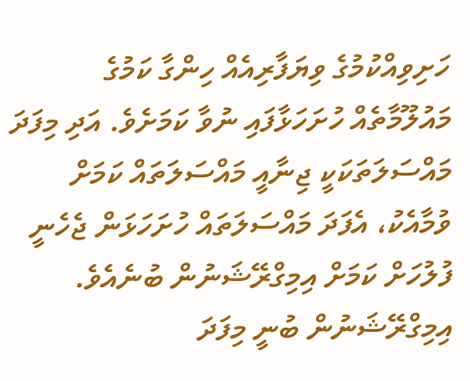ހަށިވިއްކުމުގެ ވިޔަފާރިއެއް ހިންގާ ކަމުގެ މައުލޫމާތެއް ހުށަހަޅާފައި ނުވާ ކަމަށެވެ. އަދި މިފަދަ މައްސަލަތަކަކީ ޖިނާއީ މައްސަލަތައް ކަމަށް ވުމާއެކު، އެފަދަ މައްސަލަތައް ހުށަހަޅަން ޖެހެނީ ފުލުހަށް ކަމަށް އިމިގްރޭޝަނުން ބުނެއެވެ. އިމިގްރޭޝަނުން ބުނީ މިފަދަ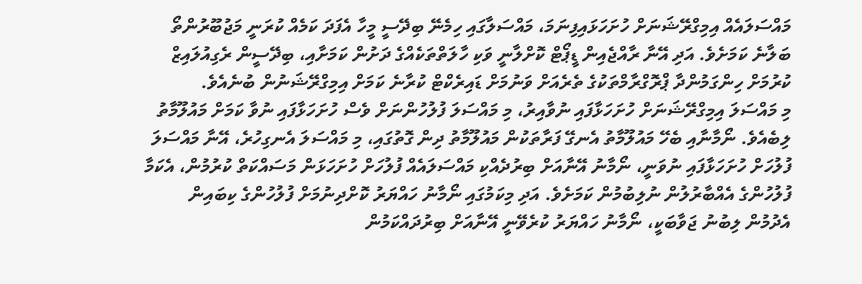މައްސަލައެއް އިމިގްރޭޝަނަށް ހުށަހަޅައިފިނަމަ، މައްސަލާގައި ހިމެނޭ ބިދޭސީ މީހާ އެފަދަ ކަމެއް ކުރަނީ މަޖުބޫރުންތޯ ބަލާނެ ކަމަށެވެ. އަދި އޭނާ ރާއްޖެއިން ޑީޕޯޓް ކޮށްލާނީ ވަކި ހާލަތްތަކެއްގެ ދަށުން ކަމަށާއި، ބިދޭސީން ރެގިއުލައިޒް ކުރުމަށް ހިންގަމުންދާ ޕްރޮގްރާމްތަކުގެ ތެރެއަށް ވަނުމަށް ޑައިރެކްޓް ކުރާނެ ކަމަށް އިމިގްރޭޝަނުން ބުނެއެވެ.
މި މައްސަލަ އިމިގްރޭޝަނަށް ހުށަހަޅާފައި ނުވާއިރު، މި މައްސަލަ ފުލުހުންނަށް ވެސް ހުށަހަޅާފައި ނުވާ ކަމަށް މައުލޫމާތު ލިބެއެވެ. ނޯމާނާއި ބެހޭ މައުލޫމާތު އެނގޭ ފަރާތަކުން މައުލޫމާތު ދިން ގޮތުގައި، މި މައްސަލަ އެނގިހުރެ، އޭނާ މައްސަލަ ފުލުހަށް ހުށަހަޅާފައި ނުވަނީ، ނޯމާނު އޭނާއަށް ބިރުދެއްކި މައްސަލައެއް ފުލުހަށް ހުށަހަޅަން މަސައްކަތް ކުރުމުން، އެކަމާ ފުލުހުންގެ އެއްބާރުލުން ނުލިބުމުން ކަމަށެވެ. އަދި މިކަމުގައި ނޯމާނު ހައްޔަރު ކޮށްދިނުމަށް ފުލުހުންގެ ކިބައިން އެދުމުން ލިބުނު ޖަވާބަކީ، ނޯމާނު ހައްޔަރު ކުރެވޭނީ އޭނާއަށް ބިރުދައްކަމުން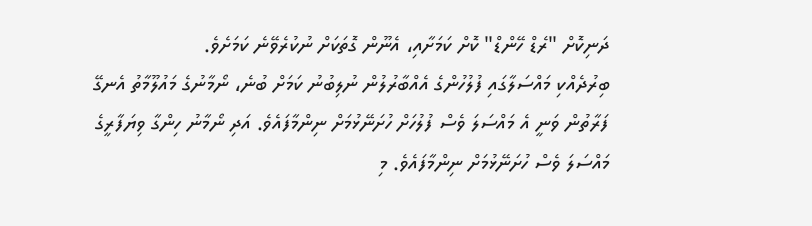ދަނިކޮށް "ރެޑް ހޭންޑް" ކޮށް ކަމަށާއި، އެނޫން ގޮތަކަށް ނުކުރެވޭނެ ކަމަށެވެ.
ބިރުދެއްކި މައްސަލާގައި ފުލުހުންގެ އެއްބާރުލުން ނުލިބުނު ކަމަށް ބުނެ، ނޯމާނުގެ މައުލޫމާތު އެނގޭ ފަރާތުން ވަނީ އެ މައްސަލަ ވެސް ފުލުހަށް ހުށަނޭޅުމަށް ނިންމާފައެވެ. އަދި ނޯމާނު ހިންގާ ވިޔަފާރީގެ މައްސަލަ ވެސް ހުށަނޭޅުމަށް ނިންމާފައެވެ. މި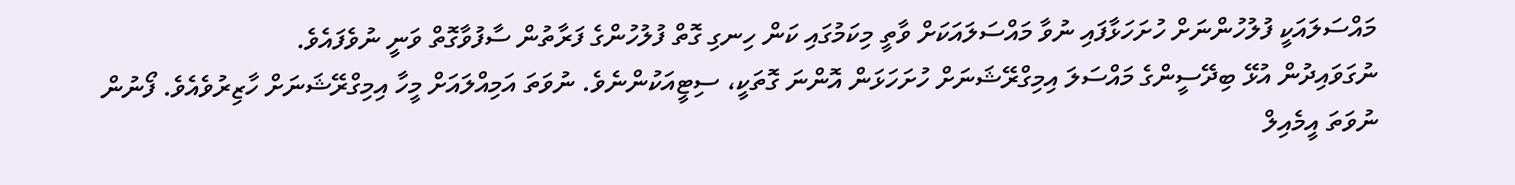މައްސަލައަކީ ފުލުހުންނަށް ހުށަހަޅާފައި ނުވާ މައްސަލައަކަށް ވާތީ މިކަމުގައި ކަން ހިނގި ގޮތް ފުލުހުންގެ ފަރާތުން ސާފުވާގޮތް ވަނީ ނުވެފައެވެ.
ނުގަވައިދުން އުޅޭ ބިދޭސީންގެ މައްސަލަ އިމިގްރޭޝަނަށް ހުށަހަޅަން އޮންނަ ގޮތަކީ، ސިޓީއަކުންނެވެ. ނުވަތަ އަމިއްލައަށް މީހާ އިމިގްރޭޝަނަށް ހާޒިރުވެއެވެ. ފޯނުން ނުވަތަ އީމެއިލް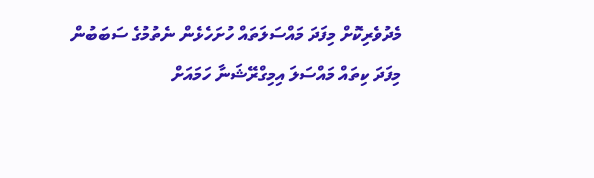މެދުވެރިކޮށް މިފަދަ މައްސަލަތައް ހުށަހެޅެން ނެތުމުގެ ސަބަބުން މިފަދަ ކިތައް މައްސަލަ އިމިގްރޭޝަނާ ހަމައަށް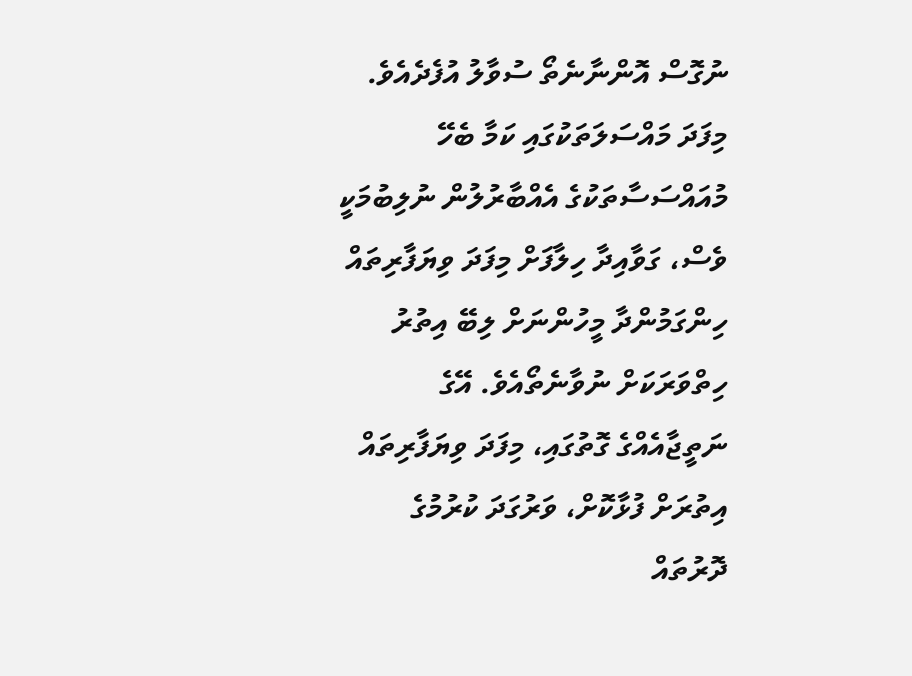ނުގޮސް އޮންނާނެތޯ ސުވާލު އުފެދެއެވެ. މިފަދަ މައްސަލަތަކުގައި ކަމާ ބެހޭ މުއައްސަސާތަކުގެ އެއްބާރުލުން ނުލިބުމަކީ ވެސް، ގަވާއިދާ ހިލާފަށް މިފަދަ ވިޔަފާރިތައް ހިންގަމުންދާ މީހުންނަށް ލިބޭ އިތުރު ހިތްވަރަކަށް ނުވާނެތޯއެވެ. އޭގެ ނަތީޖާއެއްގެ ގޮތުގައި، މިފަދަ ވިޔަފާރިތައް އިތުރަށް ފުޅާކޮށް، ވަރުގަދަ ކުރުމުގެ ދޮރުތައް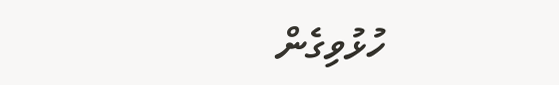ހުޅުވިގެން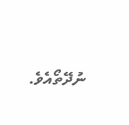ނުދޭތޯއެވެ.